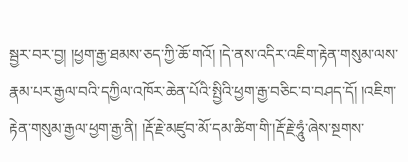སྦྱར་བར་བྱ། །ཕྱག་རྒྱ་ཐམས་ཅད་ཀྱི་ཆོ་གའོ། །དེ་ནས་འདིར་འཇིག་རྟེན་གསུམ་ལས་རྣམ་པར་རྒྱལ་བའི་དཀྱིལ་འཁོར་ཆེན་པོའི་སྤྱིའི་ཕྱག་རྒྱ་བཅིང་བ་བཤད་དོ། །འཇིག་རྟེན་གསུམ་རྒྱལ་ཕྱག་རྒྱ་ནི། །རྡོ་རྗེ་མཛུབ་མོ་དམ་ཚིག་གི་།རྡོ་རྗེ་ཧཱུཾ་ཞེས་སྔགས་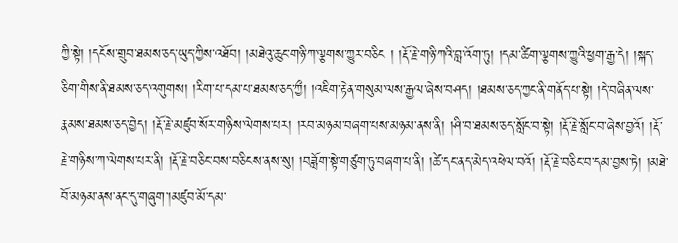ཀྱི་སྟེ། །དངོས་གྲུབ་ཐམས་ཅད་ཡུད་ཀྱིས་འཐོབ། །མཐེའུ་ཆུང་གཉི་ཀ་ལྕགས་ཀྱུར་བཅིང ། །རྡོ་རྗེ་གཉི་ཀའི་བླ་འོག་ཏུ། །དམ་ཚིག་ལྕགས་ཀྱུའི་ཕྱག་རྒྱ་དེ། །སྐད་ཅིག་གིས་ནི་ཐམས་ཅད་འགུགས། །རིག་པ་དམ་པ་ཐམས་ཅད་ཀྱྀ། །འཇིག་རྟེན་གསུམ་ལས་རྒྱལ་ཞེས་བཤད། །ཐམས་ཅད་ཀྱང་ནི་གནོད་པ་སྟེ། །དེ་བཞིན་ལས་རྣམས་ཐམས་ཅད་བྱེད། །རྡོ་རྗེ་མཛུབ་སོར་གཉིས་ལེགས་པར། །རབ་མཉམ་བཞག་པས་མཉམ་ནས་ནི། །ཤི་བ་ཐམས་ཅད་སློང་བ་སྟེ། །རྡོ་རྗེ་སློང་བ་ཞེས་བྱའོ། །རྡོ་རྗེ་གཉིས་ཀ་ལེགས་པར་ནི། །རྡོ་རྗེ་བཅིང་བས་བཅིངས་ནས་སུ། །བཟློག་སྟེ་གཙུག་ཏུ་བཞག་པ་ནི། །ཚེ་དང་ནད་མེད་འཕེལ་བའོ། །རྡོ་རྗེ་བཅིང་བ་དམ་བྱས་ཏེ། །མཐེ་བོ་མཉམ་ནས་ནང་དུ་གཞུག་།མཛུབ་མོ་དམ་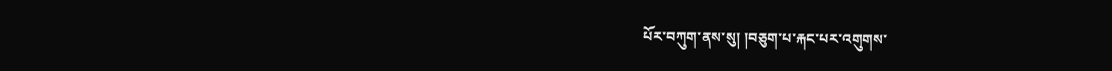པོར་བཀུག་ནས་སུ། །བཅུག་པ་རྐང་པར་འགུགས་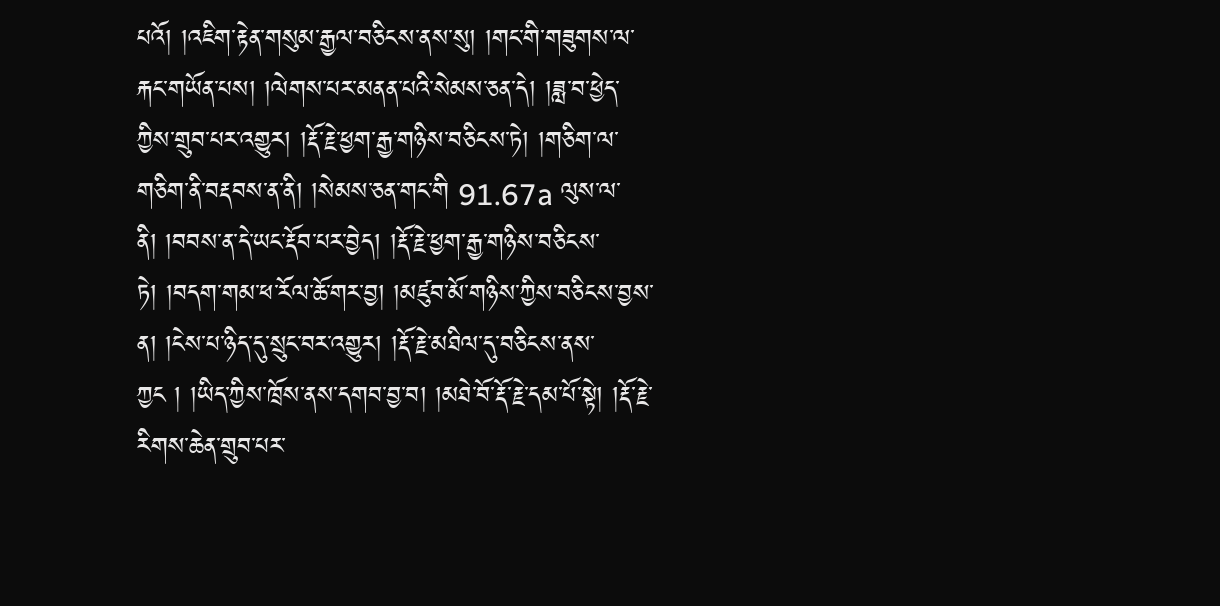པའོ། །འཇིག་རྟེན་གསུམ་རྒྱལ་བཅིངས་ནས་སུ། །གང་གི་གཟུགས་ལ་རྐང་གཡོན་པས། །ལེགས་པར་མནན་པའི་སེམས་ཅན་དེ། །ཟླ་བ་ཕྱེད་ཀྱིས་གྲུབ་པར་འགྱུར། །རྡོ་རྗེ་ཕྱག་རྒྱ་གཉིས་བཅིངས་ཏེ། །གཅིག་ལ་གཅིག་ནི་བརྡབས་ན་ནི། །སེམས་ཅན་གང་གི 91.67a ལུས་ལ་ནི། །བབས་ན་དེ་ཡང་རྡོབ་པར་བྱེད། །རྡོ་རྗེ་ཕྱག་རྒྱ་གཉིས་བཅིངས་ཏེ། །བདག་གམ་ཕ་རོལ་ཆོ་གར་བྱ། །མཛུབ་མོ་གཉིས་ཀྱིས་བཅིངས་བྱས་ན། །ངེས་པ་ཉིད་དུ་སྲུང་བར་འགྱུར། །རྡོ་རྗེ་མཐིལ་དུ་བཅིངས་ནས་ཀྱང ། །ཡིད་ཀྱིས་ཁྲོས་ནས་དགབ་བྱ་བ། །མཐེ་བོ་རྡོ་རྗེ་དམ་པོ་སྟེ། །རྡོ་རྗེ་རིགས་ཆེན་གྲུབ་པར་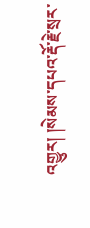འགྱུར། །སེམས་དཔའ་རྡོ་རྗེ་སྲར་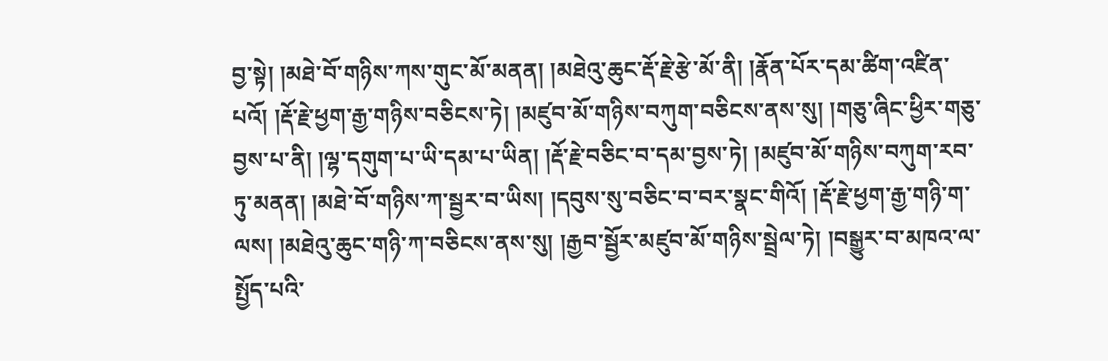བྱ་སྟེ། །མཐེ་བོ་གཉིས་ཀས་གུང་མོ་མནན། །མཐེའུ་ཆུང་རྡོ་རྗེ་རྩེ་མོ་ནི། །རྣོན་པོར་དམ་ཚིག་འཛིན་པའོ། །རྡོ་རྗེ་ཕྱག་རྒྱ་གཉིས་བཅིངས་ཏེ། །མཛུབ་མོ་གཉིས་བཀུག་བཅིངས་ནས་སུ། །གཅུ་ཞིང་ཕྱིར་གཅུ་བྱས་པ་ནི། །ལྷ་དགུག་པ་ཡི་དམ་པ་ཡིན། །རྡོ་རྗེ་བཅིང་བ་དམ་བྱས་ཏེ། །མཛུབ་མོ་གཉིས་བཀུག་རབ་ཏུ་མནན། །མཐེ་བོ་གཉིས་ཀ་སྦྱར་བ་ཡིས། །དབུས་སུ་བཅིང་བ་བར་སྣང་གིའོ། །རྡོ་རྗེ་ཕྱག་རྒྱ་གཉི་ག་ལས། །མཐེའུ་ཆུང་གཉི་ཀ་བཅིངས་ནས་སུ། །རྒྱབ་སྦྱོར་མཛུབ་མོ་གཉིས་སྦྲེལ་ཏེ། །བསྒྱུར་བ་མཁའ་ལ་སྤྱོད་པའི་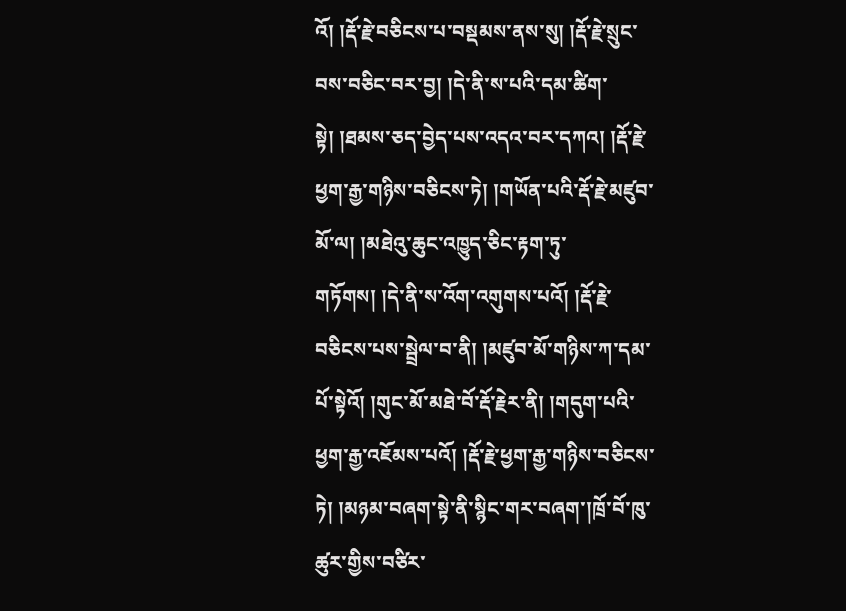འོ། །རྡོ་རྗེ་བཅིངས་པ་བསྡམས་ནས་སུ། །རྡོ་རྗེ་སྲུང་བས་བཅིང་བར་བྱ། །དེ་ནི་ས་པའི་དམ་ཚིག་སྟེ། །ཐམས་ཅད་བྱེད་པས་འདའ་བར་དཀའ། །རྡོ་རྗེ་ཕྱག་རྒྱ་གཉིས་བཅིངས་ཏེ། །གཡོན་པའི་རྡོ་རྗེ་མཛུབ་མོ་ལ། །མཐེའུ་ཆུང་འཁྱུད་ཅིང་རྟག་ཏུ་གཏོགས། །དེ་ནི་ས་འོག་འགུགས་པའོ། །རྡོ་རྗེ་བཅིངས་པས་སྦྲེལ་བ་ནི། །མཛུབ་མོ་གཉིས་ཀ་དམ་པོ་སྟེའོ། །གུང་མོ་མཐེ་བོ་རྡོ་རྗེར་ནི། །གདུག་པའི་ཕྱག་རྒྱ་འཇོམས་པའོ། །རྡོ་རྗེ་ཕྱག་རྒྱ་གཉིས་བཅིངས་ཏེ། །མཉམ་བཞག་སྟེ་ནི་སྙིང་གར་བཞག་།ཁྲོ་བོ་ཁུ་ཚུར་གྱིས་བཙིར་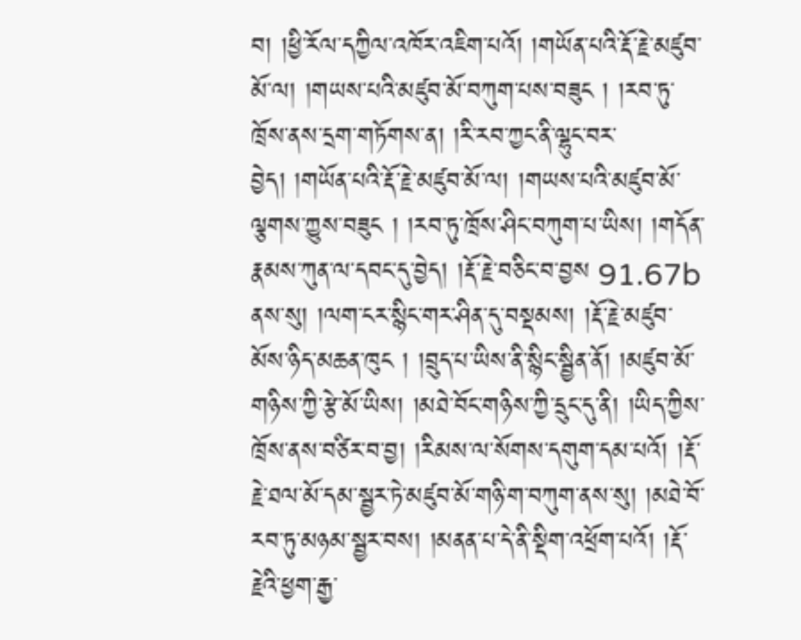བ། །ཕྱི་རོལ་དཀྱིལ་འཁོར་འཇིག་པའོ། །གཡོན་པའི་རྡོ་རྗེ་མཛུབ་མོ་ལ། །གཡས་པའི་མཛུབ་མོ་བཀུག་པས་བཟུང ། །རབ་ཏུ་ཁྲོས་ནས་དྲག་གཏོགས་ན། །རི་རབ་ཀྱང་ནི་ལྷུང་བར་བྱེད། །གཡོན་པའི་རྡོ་རྗེ་མཛུབ་མོ་ལ། །གཡས་པའི་མཛུབ་མོ་ལྕགས་ཀྱུས་བཟུང ། །རབ་ཏུ་ཁྲོས་ཤིང་བཀུག་པ་ཡིས། །གདོན་རྣམས་ཀུན་ལ་དབང་དུ་བྱེད། །རྡོ་རྗེ་བཅིང་བ་བྱས 91.67b ནས་སུ། །ལག་ངར་སྙིང་གར་ཤིན་དུ་བསྡམས། །རྡོ་རྗེ་མཛུབ་མོས་ཉིད་མཆན་ཁུང ། །བྲུད་པ་ཡིས་ནི་སྙིང་སྦྱིན་ནོ། །མཛུབ་མོ་གཉིས་ཀྱི་རྩེ་མོ་ཡིས། །མཐེ་བོང་གཉིས་ཀྱི་དྲུང་དུ་ནི། །ཡིད་ཀྱིས་ཁྲོས་ནས་བཙིར་བ་བྱ། །རིམས་ལ་སོགས་དགུག་དམ་པའོ། །རྡོ་རྗེ་ཐལ་མོ་དམ་སྦྱར་ཏེ་མཛུབ་མོ་གཉི་ག་བཀུག་ནས་སུ། །མཐེ་བོ་རབ་ཏུ་མཉམ་སྦྱར་བས། །མནན་པ་དེ་ནི་སྡིག་འཕྲོག་པའོ། །རྡོ་རྗེའི་ཕྱག་རྒྱ་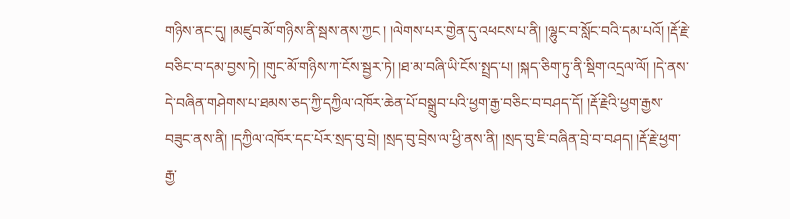གཉིས་ནང་དུ། །མཛུབ་མོ་གཉིས་ནི་སྦས་ནས་ཀྱང ། །ལེགས་པར་གྱེན་དུ་འཕངས་པ་ནི། །ལྷུང་བ་སློང་བའི་དམ་པའོ། །རྡོ་རྗེ་བཅིང་བ་དམ་བྱས་ཏེ། །གུང་མོ་གཉིས་ཀ་ངོས་སྦྱར་ཏེ། །ཐ་མ་བཞི་ཡི་ངོས་སྤྲད་པ། །སྐད་ཅིག་ཏུ་ནི་སྡིག་འདྲལ་ལོ། །དེ་ནས་དེ་བཞིན་གཤེགས་པ་ཐམས་ཅད་ཀྱི་དཀྱིལ་འཁོར་ཆེན་པོ་བསྒྲུབ་པའི་ཕྱག་རྒྱ་བཅིང་བ་བཤད་དོ། །རྡོ་རྗེའི་ཕྱག་རྒྱས་བཟུང་ནས་ནི། །དཀྱིལ་འཁོར་དང་པོར་སྲད་བུ་བྲེ། །སྲད་བུ་བྲེས་ལ་ཕྱི་ནས་ནི། །སྲད་བུ་ཇི་བཞིན་བྲེ་བ་བཤད། །རྡོ་རྗེ་ཕྱག་རྒྱ་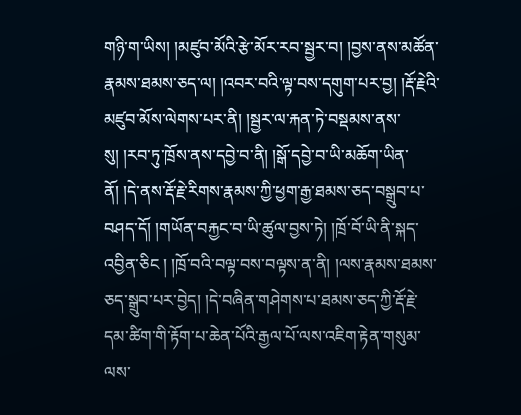གཉི་ག་ཡིས། །མཛུབ་མོའི་རྩེ་མོར་རབ་སྦྱར་བ། །བྱས་ནས་མཚོན་རྣམས་ཐམས་ཅད་ལ། །འབར་བའི་ལྟ་བས་དགུག་པར་བྱ། །རྡོ་རྗེའི་མཛུབ་མོས་ལེགས་པར་ནི། །སྦྱར་ལ་རྐན་ཏེ་བསྡམས་ནས་སུ། །རབ་ཏུ་ཁྲོས་ནས་དབྱེ་བ་ནི། །སྒོ་དབྱེ་བ་ཡི་མཆོག་ཡིན་ནོ། །དེ་ནས་རྡོ་རྗེ་རིགས་རྣམས་ཀྱི་ཕྱག་རྒྱ་ཐམས་ཅད་བསྒྲུབ་པ་བཤད་དོ། །གཡོན་བརྐྱང་བ་ཡི་ཚུལ་བྱས་ཏེ། །ཁྲོ་བོ་ཡི་ནི་སྐད་འབྱིན་ཅིང ། །ཁྲོ་བའི་བལྟ་བས་བལྟས་ན་ནི། །ལས་རྣམས་ཐམས་ཅད་སྒྲུབ་པར་བྱེད། །དེ་བཞིན་གཤེགས་པ་ཐམས་ཅད་ཀྱི་རྡོ་རྗེ་དམ་ཚིག་གི་རྟོག་པ་ཆེན་པོའི་རྒྱལ་པོ་ལས་འཇིག་རྟེན་གསུམ་ལས་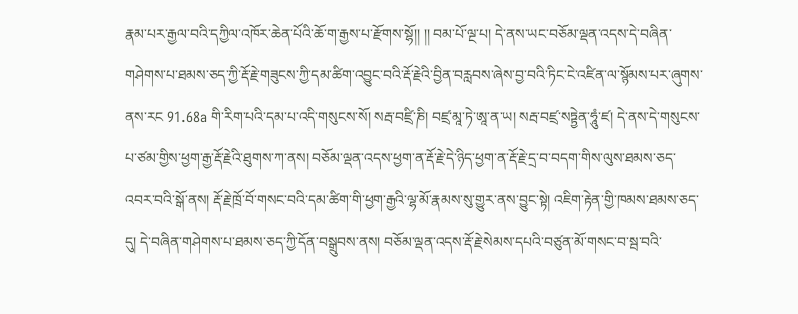རྣམ་པར་རྒྱལ་བའི་དཀྱིལ་འཁོར་ཆེན་པོའི་ཆོ་ག་རྒྱས་པ་རྫོགས་སྷོ།། །། བམ་པོ་ལྔ་པ། དེ་ནས་ཡང་བཅོམ་ལྡན་འདས་དེ་བཞིན་གཤེགས་པ་ཐམས་ཅད་ཀྱི་རྡོ་རྗེ་གཟུངས་ཀྱི་དམ་ཚིག་འབྱུང་བའི་རྡོ་རྗེའི་བྱིན་བརླབས་ཞེས་བྱ་བའི་ཏིང་ངེ་འཛིན་ལ་སྙོམས་པར་ཞུགས་ནས་རང 91.68a གི་རིག་པའི་དམ་པ་འདི་གསུངས་སོ། སརྦ་བཛྲི་ཎི། བཛྲ་མཱ་ཏེ་ཨཱ་ན་ཡ། སརྦ་བཛྲ་སཏྟྱེན་ཧཱུཾ་ཛ། དེ་ནས་དེ་གསུངས་པ་ཙམ་གྱིས་ཕྱག་རྒྱ་རྡོ་རྗེའི་ཐུགས་ཀ་ནས། བཅོམ་ལྡན་འདས་ཕྱག་ན་རྡོ་རྗེ་དེ་ཉིད་ཕྱག་ན་རྡོ་རྗེ་དྲ་བ་བདག་གིས་ལུས་ཐམས་ཅད་འབར་བའི་སྒོ་ནས། རྡོ་རྗེ་ཁྲོ་བོ་གསང་བའི་དམ་ཚིག་གི་ཕྱག་རྒྱའི་ལྷ་མོ་རྣམས་སུ་གྱུར་ནས་བྱུང་སྟེ། འཇིག་རྟེན་གྱི་ཁམས་ཐམས་ཅད་དུ། དེ་བཞིན་གཤེགས་པ་ཐམས་ཅད་ཀྱི་དོན་བསྒྲུབས་ནས། བཅོམ་ལྡན་འདས་རྡོ་རྗེ་སེམས་དཔའི་བཙུན་མོ་གསང་བ་སྦ་བའི་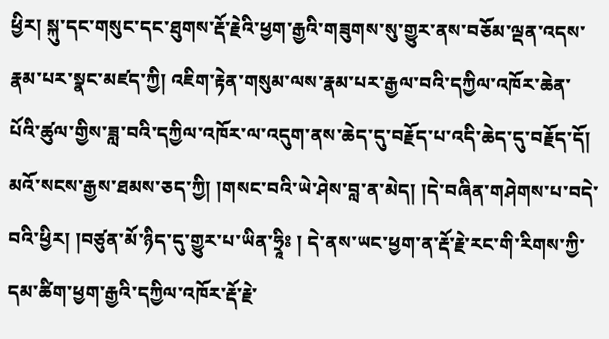ཕྱིར། སྐུ་དང་གསུང་དང་ཐུགས་རྡོ་རྗེའི་ཕྱག་རྒྱའི་གཟུགས་སུ་གྱུར་ནས་བཅོམ་ལྡན་འདས་རྣམ་པར་སྣང་མཛད་ཀྱི། འཇིག་རྟེན་གསུམ་ལས་རྣམ་པར་རྒྱལ་བའི་དཀྱིལ་འཁོར་ཆེན་པོའི་ཚུལ་གྱིས་ཟླ་བའི་དཀྱིལ་འཁོར་ལ་འདུག་ནས་ཆེད་དུ་བརྗོད་པ་འདི་ཆེད་དུ་བརྗོད་དོ། མའོ་སངས་རྒྱས་ཐམས་ཅད་ཀྱི། །གསང་བའི་ཡེ་ཤེས་བླ་ན་མེད། །དེ་བཞིན་གཤེགས་པ་བདེ་བའི་ཕྱིར། །བཙུན་མོ་ཉིད་དུ་གྱུར་པ་ཡིན་ཧྲཱིཿ ། དེ་ནས་ཡང་ཕྱག་ན་རྡོ་རྗེ་རང་གི་རིགས་ཀྱི་དམ་ཚིག་ཕྱག་རྒྱའི་དཀྱིལ་འཁོར་རྡོ་རྗེ་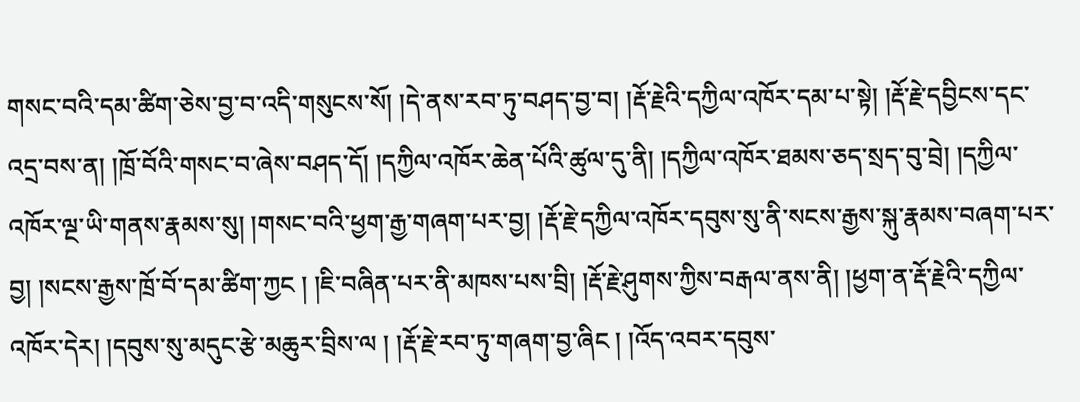གསང་བའི་དམ་ཚིག་ཅེས་བྱ་བ་འདི་གསུངས་སོ། །དེ་ནས་རབ་ཏུ་བཤད་བྱ་བ། །རྡོ་རྗེའི་དཀྱིལ་འཁོར་དམ་པ་སྟེ། །རྡོ་རྗེ་དབྱིངས་དང་འདྲ་བས་ན། །ཁྲོ་བོའི་གསང་བ་ཞེས་བཤད་དོ། །དཀྱིལ་འཁོར་ཆེན་པོའི་ཚུལ་དུ་ནི། །དཀྱིལ་འཁོར་ཐམས་ཅད་སྲད་བུ་བྲེ། །དཀྱིལ་འཁོར་ལྔ་ཡི་གནས་རྣམས་སུ། །གསང་བའི་ཕྱག་རྒྱ་གཞག་པར་བྱ། །རྡོ་རྗེ་དཀྱིལ་འཁོར་དབུས་སུ་ནི་སངས་རྒྱས་སྐུ་རྣམས་བཞག་པར་བྱ། །སངས་རྒྱས་ཁྲོ་བོ་དམ་ཚིག་ཀྱང ། །ཇི་བཞིན་པར་ནི་མཁས་པས་བྲི། །རྡོ་རྗེ་ཤུགས་ཀྱིས་བརྒལ་ནས་ནི། །ཕྱག་ན་རྡོ་རྗེའི་དཀྱིལ་འཁོར་དེར། །དབུས་སུ་མདུང་རྩེ་མཆུར་བྲིས་ལ ། །རྡོ་རྗེ་རབ་ཏུ་གཞག་བྱ་ཞིང ། །འོད་འབར་དབུས་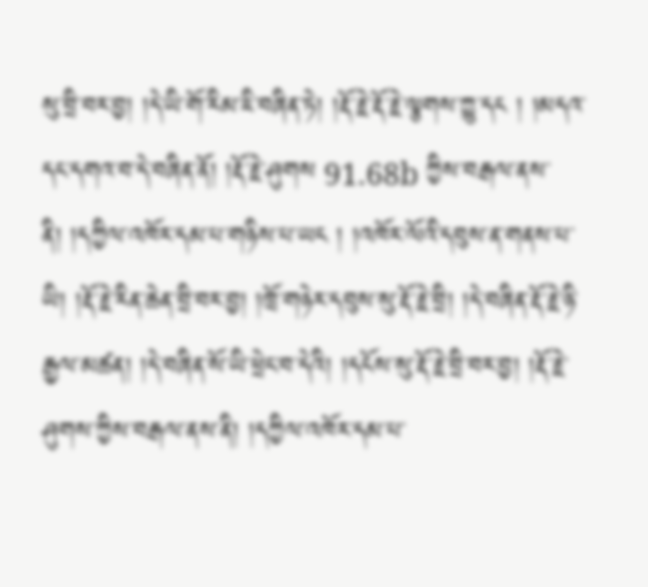སུ་བྲི་བར་བྱ། །དེ་ཡི་གོ་རིམ་ཇི་བཞིན་ཏེ། །རྡོ་རྗེ་རྡོ་རྗེ་ལྕགས་ཀྱུ་དང ། །མདའ་དང་དགའ་བ་དེ་བཞིན་ནོ། །རྡོ་རྗེ་ཤུགས 91.68b ཀྱིས་བརྒལ་ནས་ནི། །དཀྱིལ་འཁོར་དམ་པ་གཉིས་པ་ཡང ། །འཁོར་ལོའི་དབུས་ན་གནས་པ་ཡི། །རྡོ་རྗེ་རིན་ཆེན་བྲི་བར་བྱ། །ཁྲོ་གཉེར་དབུས་སུ་རྡོ་རྗེ་བྲི། །དེ་བཞིན་རྡོ་རྗེ་ཉི་རྒྱལ་མཚན། །དེ་བཞིན་སོ་ཡི་ཕྲེང་བ་དེའི། །དངོས་སུ་རྡོ་རྗེ་བྲི་བར་བྱ། །རྡོ་རྗེ་ཤུགས་ཀྱིས་བརྒལ་ནས་ནི། །དཀྱིལ་འཁོར་དམ་པ་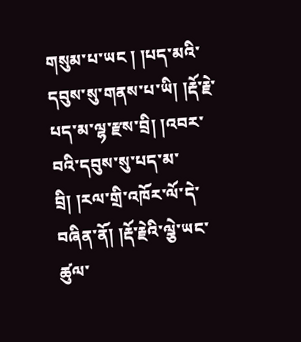གསུམ་པ་ཡང ། །པད་མའི་དབུས་སུ་གནས་པ་ཡི། །རྡོ་རྗེ་པད་མ་ལྷ་རྫས་བྲི། །འབར་བའི་དབུས་སུ་པད་མ་བྲི། །རལ་གྲི་འཁོར་ལོ་དེ་བཞིན་ནོ། །རྡོ་རྗེའི་ལྕེ་ཡང་ཚུལ་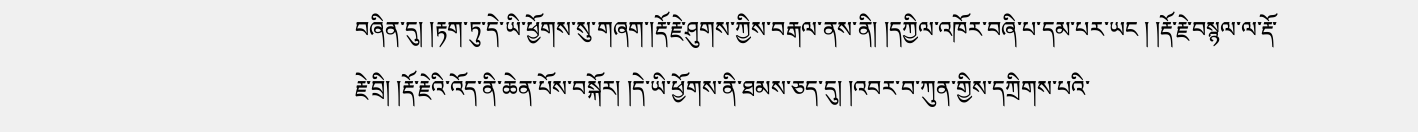བཞིན་དུ། །རྟག་ཏུ་དེ་ཡི་ཕྱོགས་སུ་གཞག་།རྡོ་རྗེ་ཤུགས་ཀྱིས་བརྒལ་ནས་ནི། །དཀྱིལ་འཁོར་བཞི་པ་དམ་པར་ཡང ། །རྡོ་རྗེ་བསྙལ་ལ་རྡོ་རྗེ་བྲི། །རྡོ་རྗེའི་འོད་ནི་ཆེན་པོས་བསྐོར། །དེ་ཡི་ཕྱོགས་ནི་ཐམས་ཅད་དུ། །འབར་བ་ཀུན་གྱིས་དཀྲིགས་པའི་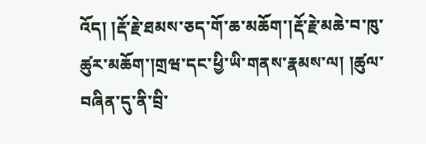འོད། །རྡོ་རྗེ་ཐམས་ཅད་གོ་ཆ་མཆོག་།རྡོ་རྗེ་མཆེ་བ་ཁུ་ཚུར་མཆོག་།གྲཝ་དང་ཕྱི་ཡི་གནས་རྣམས་ལ། །ཚུལ་བཞིན་དུ་ནི་བྲི་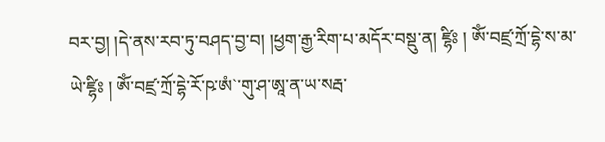བར་བྱ། །དེ་ནས་རབ་ཏུ་བཤད་བྱ་བ། །ཕྱག་རྒྱ་རིག་པ་མདོར་བསྡུ་ན། ཛྷིཿ ། ཨོཾ་བཛྲ་ཀྲོ་དྷེ་ས་མ་ཡེ་ཛྷིཿ ། ཨོཾ་བཛྲ་ཀྲོ་དྷེ་རོ་ཥ་ཨཾ`་གུ་ཤ་ཨཱ་ན་ཡ་སརྦ་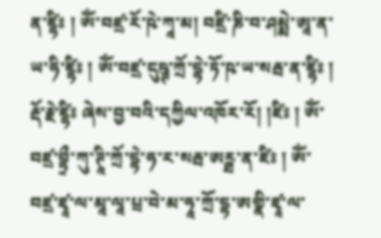ན་ཛྷིཿ ། ཨོཾ་བཛྲ་རོ་ཥེ་ཀཱ་མ། བཛྲི་ཎི་བ་ཤམྨེ་ཨཱ་ན་ཡ་ཧི་ཛྷིཿ ། ཨོཾ་བཛྲ་དུཥྚ་ཀྲོ་དྷེ་ཏོ་ཥ་ཡ་སརྦ་ན་ཛྷིཿ ། རྡོ་རྗེ་ཛྷིཿ ཞེས་བྱ་བའི་དཀྱིལ་འཁོར་རོ། །ཛིཿ ། ཨོཾ་བཛྲ་བྷྲྀ་ཀུ་ཊཱི་ཀྲོ་དྷེ་ཧ་ར་སརྦ་ཨཪྠ་ན་ཛིཿ ། ཨོཾ་བཛྲ་ཛྭཱ་ལ་མཱ་ལཱ་པྲ་བེ་མ་ཧཱ་ཀྲོ་དྷ་ཨགྣི་ཛྭཱ་ལ་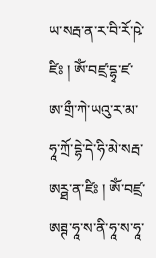ཡ་སརྦ་ན་ར་བི་རོ་ཥེ་ཛིཿ ། ཨོཾ་བཛྲ་དྷྭ་ཛ་ཨ་གྲྀ་ཀེ་ཡའུ་ར་མ་ཧཱ་ཀྲོ་དྷེ་དེ་ཧི་མེ་སརྦ་ཨཪྠ་ན་ཛིཿ ། ཨོཾ་བཛྲ་ཨཊྚ་ཧཱ་ས་ནི་ཧཱ་ས་ཧཱ་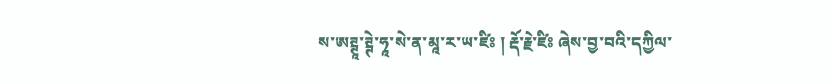ས་ཨཊྚཱ་ཊྚེ་ཧཱ་སེ་ན་མཱ་ར་ཡ་ཛིཿ ། རྡོ་རྗེ་ཛིཿ ཞེས་བྱ་བའི་དཀྱིལ་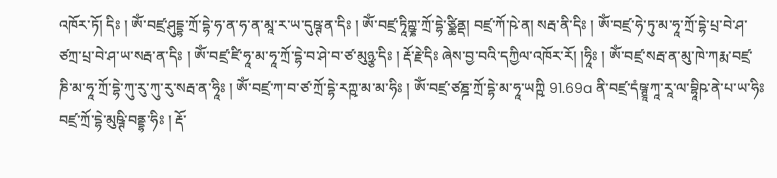འཁོར་ཏོ། དིཿ ། ཨོཾ་བཛྲ་ཤུདྡྷ་ཀྲོ་དྷེ་ཧ་ན་ཧ་ན་མཱ་ར་ཡ་དུཥྚ་ན་དིཿ ། ཨོཾ་བཛྲ་ཏཱིཀྵྞ་ཀྲོ་དྷེ་ཙྪིནྡ། བཛྲ་ཀོ་ཥེ་ན། སརྦ་ནི་དིཿ ། ཨོཾ་བཛྲ་ཧེ་ཏུ་མ་ཧཱ་ཀྲོ་དྷེ་པྲ་བེ་ཤ་ཙཀྲ་པྲ་བེ་ཤ་ཡ་སརྦ་ན་དིཿ ། ཨོཾ་བཛྲ་ཛི་ཧཱ་མ་ཧཱ་ཀྲོ་དྷེ་བ་ཤེ་བ་ཙ་མུཉྩ་དིཿ ། རྡོ་རྗེ་དིཿ ཞེས་བྱ་བའི་དཀྱིལ་འཁོར་རོ། །ཧཱིཿ ། ཨོཾ་བཛྲ་སརྦ་ན་མུ་ཁེ་ཀརྨ་བཛྲ་ཎི་མ་ཧཱ་ཀྲོ་དྷེ་ཀུ་རུ་ཀུ་རུ་སརྦ་ན་ཧཱིཿ ། ཨོཾ་བཛྲ་ཀ་བ་ཙ་ཀྲོ་དྷེ་རཀྵ་མ་མ་ཧིཿ ། ཨོཾ་བཛྲ་ཙཎྜ་ཀྲོ་དྷེ་མ་ཧཱ་ཡཀྵི 91.69a ནི་བཛྲ་དཾཥྚྲཱ་ཀཱ་རཱ་ལ་བྷཱིཥ་ནེ་པ་ཡ་ཧིཿ བཛྲ་ཀྲོ་དྷེ་མུཥྚི་བནྡྷ་ཧིཿ ། རྡོ་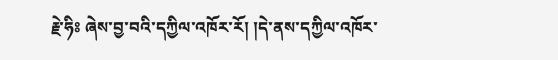རྗེ་ཧིཿ ཞེས་བྱ་བའི་དཀྱིལ་འཁོར་རོ། །དེ་ནས་དཀྱིལ་འཁོར་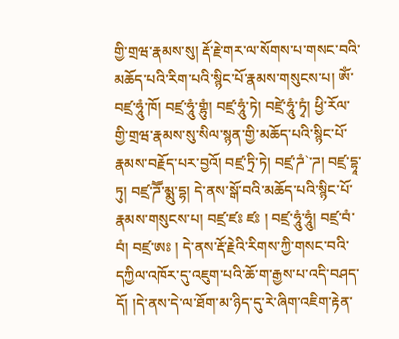གྱི་གྲཝ་རྣམས་སུ། རྡོ་རྗེ་གར་ལ་སོགས་པ་གསང་བའི་མཆོད་པའི་རིག་པའི་སྙིང་པོ་རྣམས་གསུངས་པ། ཨོཾ་བཛྲ་ཧཱུཾ་ཁོ། བཛྲ་ཧཱུཾ་གྷུཾ། བཛྲ་ཧཱུཾ་ཏེ། བཛྲེ་ཧཱུཾ་ཏྭཾ། ཕྱི་རོལ་གྱི་གྲཝ་རྣམས་སུ་སིལ་སྙན་གྱི་མཆོད་པའི་སྙིང་པོ་རྣམས་བརྗོད་པར་བྱའོ། བཛྲ་ཏྲི་ཏེ། བཛྲ་ཌཾ`་ཌ། བཛྲ་དྷཱ་ཏུ། བཛྲ་ཌཽ་མྨུ་དྷ། དེ་ནས་སྒོ་བའི་མཆོད་པའི་སྙིང་པོ་རྣམས་གསུངས་པ། བཛྲ་ཛཿ ཛཿ ། བཛྲ་ཧཱུཾ་ཧཱུཾ། བཛྲ་བཾ་བཾ། བཛྲ་ཨཿ ། དེ་ནས་རྡོ་རྗེའི་རིགས་ཀྱི་གསང་བའི་དཀྱིལ་འཁོར་དུ་འཇུག་པའི་ཆོ་ག་རྒྱས་པ་འདི་བཤད་དོ། །དེ་ནས་དེ་ལ་ཐོག་མ་ཉིད་དུ་རེ་ཞིག་འཇིག་རྟེན་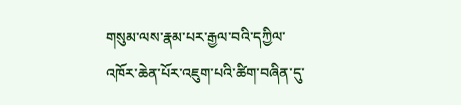གསུམ་ལས་རྣམ་པར་རྒྱལ་བའི་དཀྱིལ་འཁོར་ཆེན་པོར་འཇུག་པའི་ཚིག་བཞིན་དུ་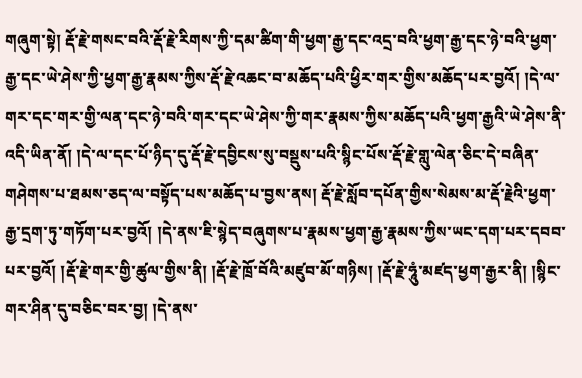གཞུག་སྟེ། རྡོ་རྗེ་གསང་བའི་རྡོ་རྗེ་རིགས་ཀྱི་དམ་ཚིག་གི་ཕྱག་རྒྱ་དང་འདྲ་བའི་ཕྱག་རྒྱ་དང་ཉེ་བའི་ཕྱག་རྒྱ་དང་ཡེ་ཤེས་ཀྱི་ཕྱག་རྒྱ་རྣམས་ཀྱིས་རྡོ་རྗེ་འཆང་བ་མཆོད་པའི་ཕྱིར་གར་གྱིས་མཆོད་པར་བྱའོ། །དེ་ལ་གར་དང་གར་གྱི་ལན་དང་ཉེ་བའི་གར་དང་ཡེ་ཤེས་ཀྱི་གར་རྣམས་ཀྱིས་མཆོད་པའི་ཕྱག་རྒྱའི་ཡེ་ཤེས་ནི་འདི་ཡིན་ནོ། །དེ་ལ་དང་པོ་ཉིད་དུ་རྡོ་རྗེ་དབྱིངས་སུ་བསྡུས་པའི་སྙིང་པོས་རྡོ་རྗེ་གླུ་ལེན་ཅིང་དེ་བཞིན་གཤེགས་པ་ཐམས་ཅད་ལ་བསྟོད་པས་མཆོད་པ་བྱས་ནས། རྡོ་རྗེ་སློབ་དཔོན་གྱིས་སེམས་མ་རྡོ་རྗེའི་ཕྱག་རྒྱ་དྲག་ཏུ་གཏོག་པར་བྱའོ། །དེ་ནས་ཇི་སྙེད་བཞུགས་པ་རྣམས་ཕྱག་རྒྱ་རྣམས་ཀྱིས་ཡང་དག་པར་དབབ་པར་བྱའོ། །རྡོ་རྗེ་གར་གྱི་ཚུལ་གྱིས་ནི། །རྡོ་རྗེ་ཁྲོ་བོའི་མཛུབ་མོ་གཉིས། །རྡོ་རྗེ་ཧཱུཾ་མཛད་ཕྱག་རྒྱར་ནི། །སྙིང་གར་ཤིན་དུ་བཅིང་བར་བྱ། །དེ་ནས་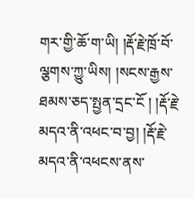གར་གྱི་ཆོ་ག་ཡི། །རྡོ་རྗེ་ཁྲོ་བོ་ལྕགས་ཀྱུ་ཡིས། །སངས་རྒྱས་ཐམས་ཅད་སྤྱན་དྲང་ངོ ། །རྡོ་རྗེ་མདའ་ནི་འཕང་བ་བྱ། །རྡོ་རྗེ་མདའ་ནི་འཕངས་ནས་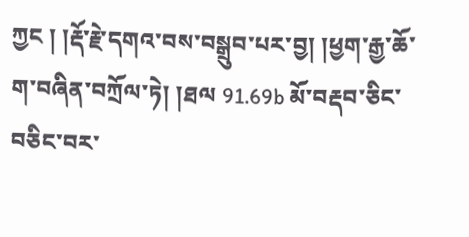ཀྱང ། །རྡོ་རྗེ་དགའ་བས་བསྒྲུབ་པར་བྱ། །ཕྱག་རྒྱ་ཆོ་ག་བཞིན་བཀྲོལ་ཏེ། །ཐལ 91.69b མོ་བརྡབ་ཅིང་བཅིང་བར་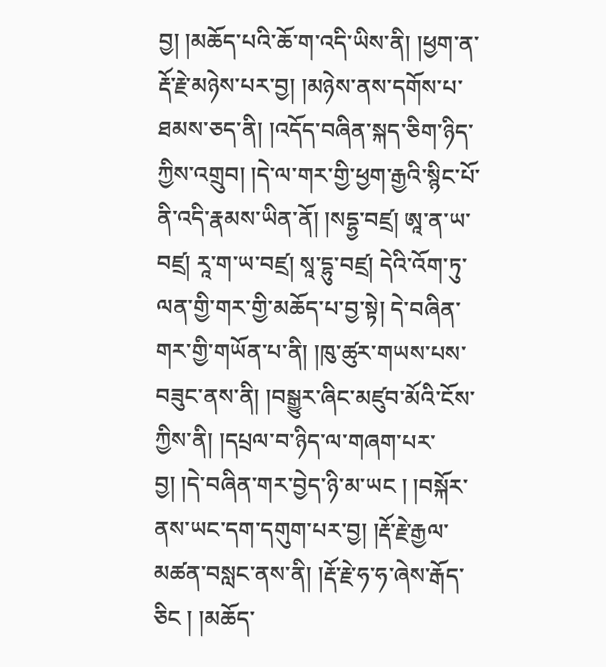བྱ། །མཆོད་པའི་ཆོ་ག་འདི་ཡིས་ནི། །ཕྱག་ན་རྡོ་རྗེ་མཉེས་པར་བྱ། །མཉེས་ནས་དགོས་པ་ཐམས་ཅད་ནི། །འདོད་བཞིན་སྐད་ཅིག་ཉིད་ཀྱིས་འགྲུབ། །དེ་ལ་གར་གྱི་ཕྱག་རྒྱའི་སྙིང་པོ་ནི་འདི་རྣམས་ཡིན་ནོ། །སདྷྱ་བཛྲ། ཨཱ་ན་ཡ་བཛྲ། རཱ་ག་ཡ་བཛྲ། སཱ་དྷུ་བཛྲ། དེའི་འོག་ཏུ་ལན་གྱི་གར་གྱི་མཆོད་པ་བྱ་སྟེ། དེ་བཞིན་གར་གྱི་གཡོན་པ་ནི། །ཁུ་ཚུར་གཡས་པས་བཟུང་ནས་ནི། །བསྒྱུར་ཞིང་མཛུབ་མོའི་ངོས་ཀྱིས་ནི། །དཔྲལ་བ་ཉིད་ལ་གཞག་པར་བྱ། །དེ་བཞིན་གར་བྱེད་ཉི་མ་ཡང ། །བསྐོར་ནས་ཡང་དག་དགུག་པར་བྱ། །རྡོ་རྗེ་རྒྱལ་མཚན་བསླང་ནས་ནི། །རྡོ་རྗེ་ཧ་ཧ་ཞེས་རྒོད་ཅིང ། །མཆོད་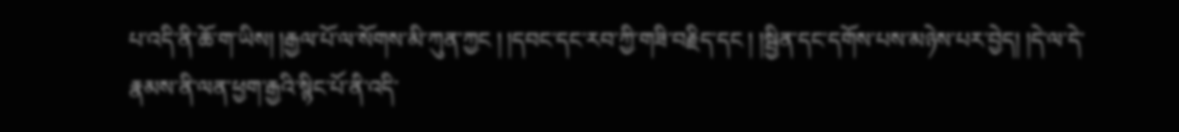པ་འདི་ནི་ཆོ་ག་ཡིས། །རྒྱལ་པོ་ལ་སོགས་མི་ཀུན་ཀྱང ། །དབང་དང་རབ་ཀྱི་གཟི་བརྗིད་དང ། །སྦྱིན་དང་དགོས་པས་མཉེས་པར་བྱེད། །དེ་ལ་དེ་རྣམས་ནི་ལན་ཕྱག་རྒྱའི་སྙིང་པོ་ནི་འདི་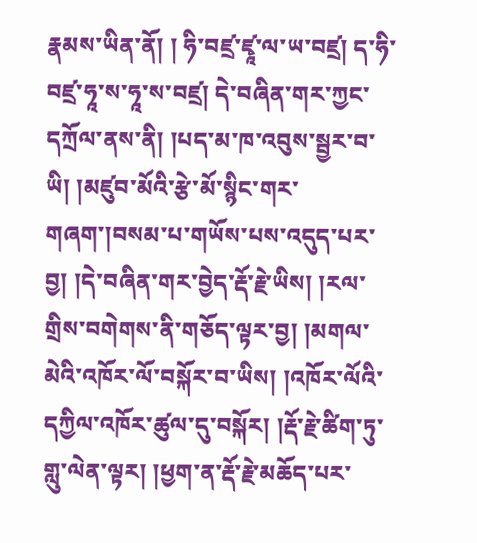རྣམས་ཡིན་ནོ། ། ཧི་བཛྲ་ཛྭཱ་ལ་ཡ་བཛྲ། ད་ཧི་བཛྲ་ཧཱ་ས་ཧཱ་ས་བཛྲ། དེ་བཞིན་གར་ཀྱང་དཀྲོལ་ནས་ནི། །པད་མ་ཁ་འབུས་སྦྱར་བ་ཡི། །མཛུབ་མོའི་རྩེ་མོ་སྙིང་གར་གཞག་།བསམ་པ་གཡོས་པས་འདུད་པར་བྱ། །དེ་བཞིན་གར་བྱེད་རྡོ་རྗེ་ཡིས། །རལ་གྲིས་བགེགས་ནི་གཅོད་ལྟར་བྱ། །མགལ་མེའི་འཁོར་ལོ་བསྐོར་བ་ཡིས། །འཁོར་ལོའི་དཀྱིལ་འཁོར་ཚུལ་དུ་བསྐོར། །རྡོ་རྗེ་ཚིག་ཏུ་གླུ་ལེན་ལྟར། །ཕྱག་ན་རྡོ་རྗེ་མཆོད་པར་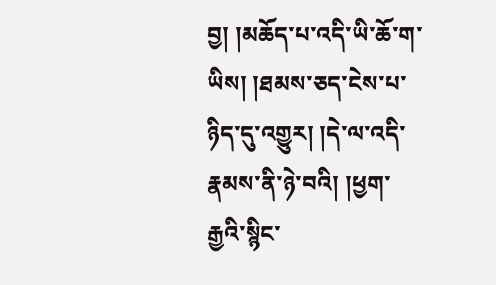བྱ། །མཆོད་པ་འདི་ཡི་ཆོ་ག་ཡིས། །ཐམས་ཅད་ངེས་པ་ཉིད་དུ་འགྱུར། །དེ་ལ་འདི་རྣམས་ནི་ཉེ་བའི། །ཕྱག་རྒྱའི་སྙིང་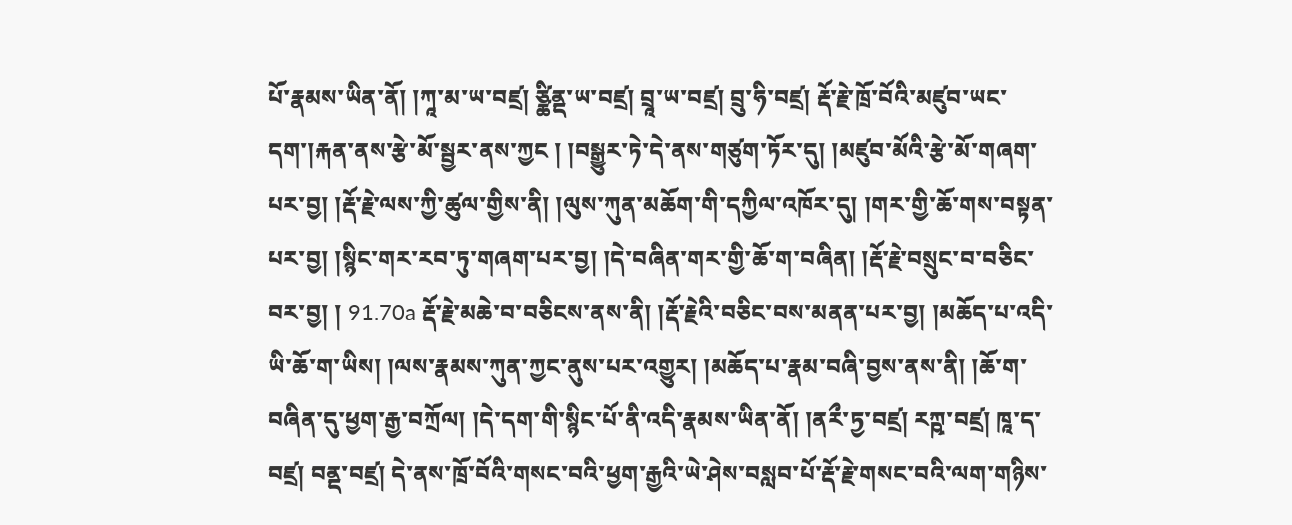པོ་རྣམས་ཡིན་ནོ། །ཀཱ་མ་ཡ་བཛྲ། ཙྪིནྡ་ཡ་བཛྲ། བྲཱ་ཡ་བཛྲ། བྲུ་ཧི་བཛྲ། རྡོ་རྗེ་ཁྲོ་བོའི་མཛུབ་ཡང་དག་།རྐན་ནས་རྩེ་མོ་སྦྱར་ནས་ཀྱང ། །བསྒྱུར་ཏེ་དེ་ནས་གཙུག་ཏོར་དུ། །མཛུབ་མོའི་རྩེ་མོ་གཞག་པར་བྱ། །རྡོ་རྗེ་ལས་ཀྱི་ཚུལ་གྱིས་ནི། །ལུས་ཀུན་མཆོག་གི་དཀྱིལ་འཁོར་དུ། །གར་གྱི་ཆོ་གས་བསྟན་པར་བྱ། །སྙིང་གར་རབ་ཏུ་གཞག་པར་བྱ། །དེ་བཞིན་གར་གྱི་ཆོ་ག་བཞིན། །རྡོ་རྗེ་བསྲུང་བ་བཅིང་བར་བྱ། ། 91.70a རྡོ་རྗེ་མཆེ་བ་བཅིངས་ནས་ནི། །རྡོ་རྗེའི་བཅིང་བས་མནན་པར་བྱ། །མཆོད་པ་འདི་ཡི་ཆོ་ག་ཡིས། །ལས་རྣམས་ཀུན་ཀྱང་ནུས་པར་འགྱུར། །མཆོད་པ་རྣམ་བཞི་བྱས་ནས་ནི། །ཆོ་ག་བཞིན་དུ་ཕྱག་རྒྱ་བཀྲོལ། །དེ་དག་གི་སྙིང་པོ་ནི་འདི་རྣམས་ཡིན་ནོ། །ནརྀ་ཏྱ་བཛྲ། རཀྵ་བཛྲ། ཁཱ་ད་བཛྲ། བནྡ་བཛྲ། དེ་ནས་ཁྲོ་བོའི་གསང་བའི་ཕྱག་རྒྱའི་ཡེ་ཤེས་བསླབ་པོ་རྡོ་རྗེ་གསང་བའི་ལག་གཉིས་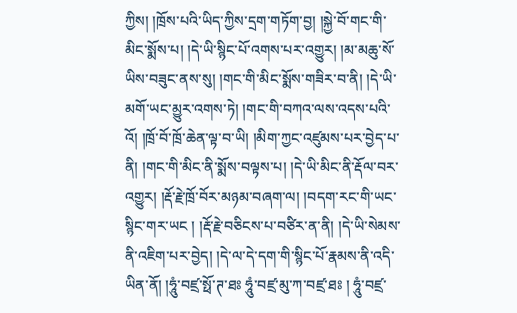ཀྱིས། །ཁྲོས་པའི་ཡིད་ཀྱིས་དྲག་གཏོག་བྱ། །སྐྱེ་བོ་གང་གི་མིང་སྨོས་པ། །དེ་ཡི་སྙིང་པོ་འགས་པར་འགྱུར། །མ་མཆུ་སོ་ཡིས་བཟུང་ནས་སུ། །གང་གི་མིང་སྨོས་གཟིར་བ་ནི། །དེ་ཡི་མགོ་ཡང་མྱུར་འགས་ཏེ། །གང་གི་བཀའ་ལས་འདས་པའི་འོ། །ཁྲོ་བོ་ཁྲོ་ཆེན་ལྟ་བ་ཡི། །མིག་ཀྱང་འཛུམས་པར་བྱེད་པ་ནི། །གང་གི་མིང་ནི་སྨོས་བལྟས་པ། །དེ་ཡི་མིང་ནི་རྡོལ་བར་འགྱུར། །རྡོ་རྗེ་ཁྲོ་བོར་མཉམ་བཞག་ལ། །བདག་རང་གི་ཡང་སྙིང་གར་ཡང ། །རྡོ་རྗེ་བཅིངས་པ་བཙིར་ན་ནི། །དེ་ཡི་སེམས་ནི་འཇིག་པར་བྱེད། །དེ་ལ་དེ་དག་གི་སྙིང་པོ་རྣམས་ནི་འདི་ཡིན་ནོ། །ཧཱུཾ་བཛྲ་སྥོ་ཊ་ཐཿ ཧཱུཾ་བཛྲ་མུ་ཀ་བཛྲ་ཐཿ ། ཧཱུཾ་བཛྲ་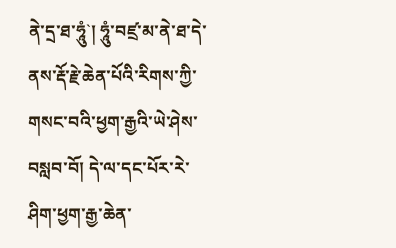ནེ་དྲ་ཐ་ཧཱུཾ`། ཧཱུཾ་བཛྲ་མ་ནེ་ཐ་དེ་ནས་རྡོ་རྗེ་ཆེན་པོའི་རིགས་ཀྱི་གསང་བའི་ཕྱག་རྒྱའི་ཡེ་ཤེས་བསླབ་བོ། དེ་ལ་དང་པོར་རེ་ཤིག་ཕྱག་རྒྱ་ཆེན་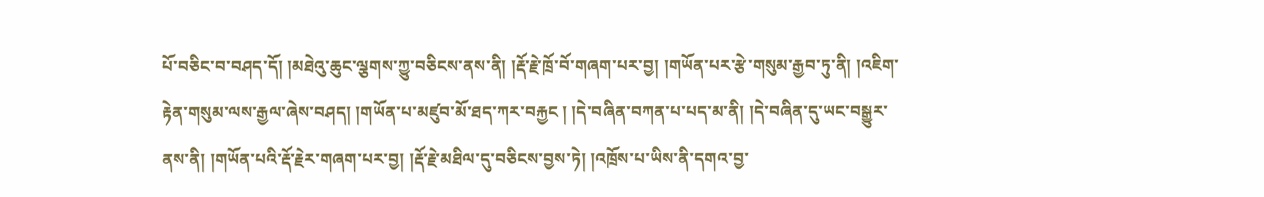པོ་བཅིང་བ་བཤད་དོ། །མཐེའུ་ཆུང་ལྕགས་ཀྱུ་བཅིངས་ནས་ནི། །རྡོ་རྗེ་ཁྲོ་བོ་གཞག་པར་བྱ། །གཡོན་པར་རྩེ་གསུམ་རྒྱབ་ཏུ་ནི། །འཇིག་རྟེན་གསུམ་ལས་རྒྱལ་ཞེས་བཤད། །གཡོན་པ་མཛུབ་མོ་ཐད་ཀར་བརྐྱང ། །དེ་བཞིན་བཀན་པ་པད་མ་ནི། །དེ་བཞིན་དུ་ཡང་བསྒྱུར་ནས་ནི། །གཡོན་པའི་རྡོ་རྗེར་གཞག་པར་བྱ། །རྡོ་རྗེ་མཐིལ་དུ་བཅིངས་བྱས་ཏེ། །འཁྲོས་པ་ཡིས་ནི་དགའ་བྱ་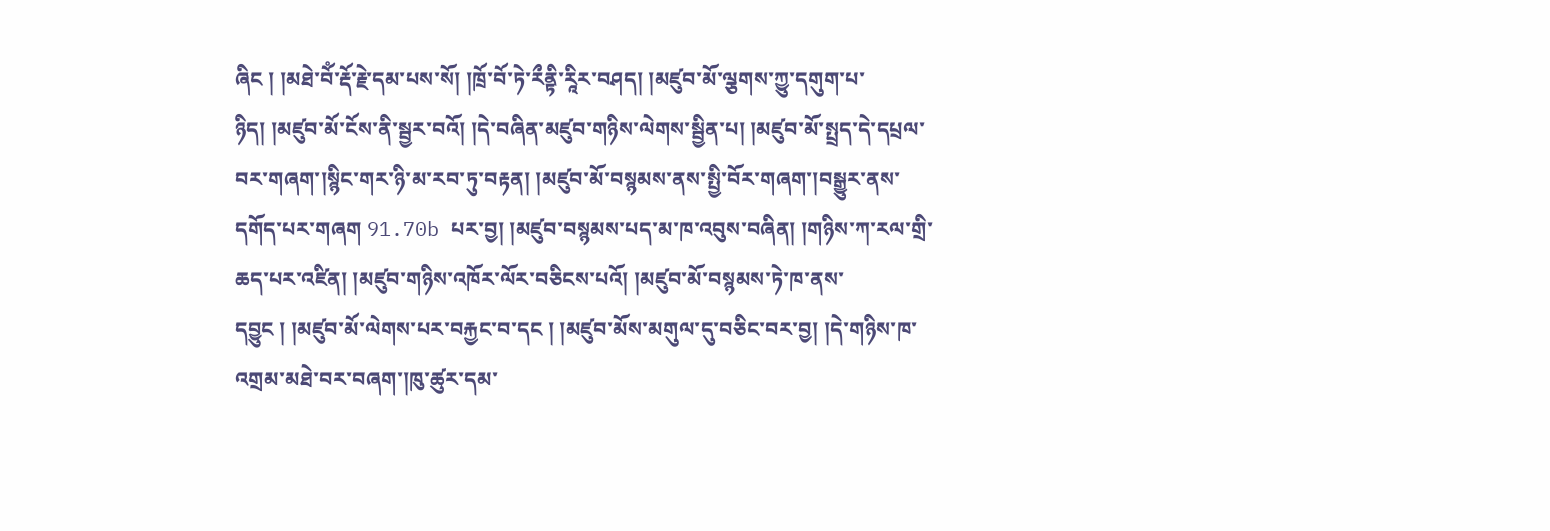ཞིང ། །མཐེ་བོཾ་རྡོ་རྗེ་དམ་པས་སོ། །ཁྲོ་བོ་ཏེ་རྀནྟི་རཱིར་བཤད། །མཛུབ་མོ་ལྕགས་ཀྱུ་དགུག་པ་ཉིད། །མཛུབ་མོ་ངོས་ནི་སྦྱར་བའོ། །དེ་བཞིན་མཛུབ་གཉིས་ལེགས་སྦྱིན་པ། །མཛུབ་མོ་སྤྲད་དེ་དཔྲལ་བར་གཞག་།སྙིང་གར་ཉི་མ་རབ་ཏུ་བརྟན། །མཛུབ་མོ་བསྙམས་ནས་སྤྱི་བོར་གཞག་།བསྒྱུར་ནས་དགོད་པར་གཞག 91.70b པར་བྱ། །མཛུབ་བསྙམས་པད་མ་ཁ་འབུས་བཞིན། །གཉིས་ཀ་རལ་གྲི་ཆད་པར་འཛིན། །མཛུབ་གཉིས་འཁོར་ལོར་བཅིངས་པའོ། །མཛུབ་མོ་བསྙམས་ཏེ་ཁ་ནས་དབྱུང ། །མཛུབ་མོ་ལེགས་པར་བརྐྱང་བ་དང ། །མཛུབ་མོས་མགུལ་དུ་བཅིང་བར་བྱ། །དེ་གཉིས་ཁ་འགྲམ་མཐེ་བར་བཞག་།ཁུ་ཚུར་དམ་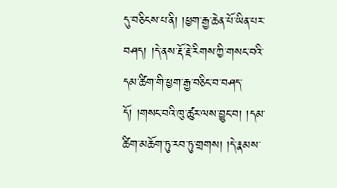དུ་བཅིངས་པ་ནི། །ཕྱག་རྒྱ་ཆེན་པོ་ཡིན་པར་བཤད། །དེ་ནས་རྡོ་རྗེ་རིགས་ཀྱི་གསང་བའི་དམ་ཚིག་གི་ཕྱག་རྒྱ་བཅིང་བ་བཤད་དོ། །གསང་བའི་ཁུ་ཚུར་ལས་བྱུང་བ། །དམ་ཚིག་མཆོག་ཏུ་རབ་ཏུ་གྲགས། །དེ་རྣམས་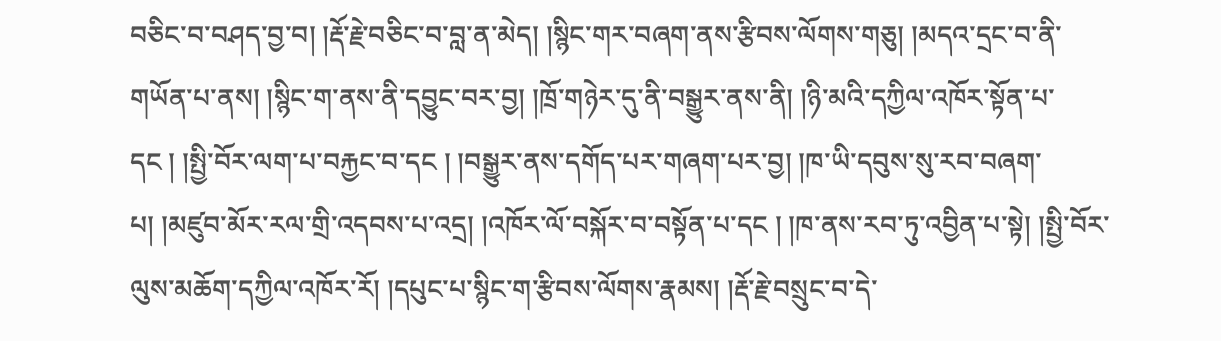བཅིང་བ་བཤད་བྱ་བ། །རྡོ་རྗེ་བཅིང་བ་བླ་ན་མེད། །སྙིང་གར་བཞག་ནས་རྩིབས་ལོགས་གཅུ། །མདའ་དྲང་བ་ནི་གཡོན་པ་ནས། །སྙིང་ག་ནས་ནི་དབྱུང་བར་བྱ། །ཁྲོ་གཉེར་དུ་ནི་བསྒྱུར་ནས་ནི། །ཉི་མའི་དཀྱིལ་འཁོར་སྟོན་པ་དང ། །སྤྱི་བོར་ལག་པ་བརྐྱང་བ་དང ། །བསྒྱུར་ནས་དགོད་པར་གཞག་པར་བྱ། །ཁ་ཡི་དབུས་སུ་རབ་བཞག་པ། །མཛུབ་མོར་རལ་གྲི་འདབས་པ་འདྲ། །འཁོར་ལོ་བསྐོར་བ་བསྟོན་པ་དང ། །ཁ་ནས་རབ་ཏུ་འབྱིན་པ་སྟེ། །སྤྱི་བོར་ལུས་མཆོག་དཀྱིལ་འཁོར་རོ། །དཔུང་པ་སྙིང་ག་རྩིབས་ལོགས་རྣམས། །རྡོ་རྗེ་བསྲུང་བ་དེ་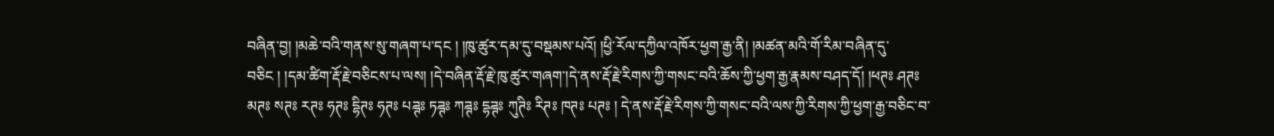བཞིན་བྱ། །མཆེ་བའི་གནས་སུ་གཞག་པ་དང ། །ཁུ་ཚུར་དམ་དུ་བསྡམས་པའོ། །ཕྱི་རོལ་དཀྱིལ་འཁོར་ཕྱག་རྒྱ་ནི། །མཚན་མའི་གོ་རིམ་བཞིན་དུ་བཅིང ། །དམ་ཚིག་རྡོ་རྗེ་བཅིངས་པ་ལས། །དེ་བཞིན་རྡོ་རྗེ་ཁུ་ཚུར་གཞག་།དེ་ནས་རྡོ་རྗེ་རིགས་ཀྱི་གསང་བའི་ཆོས་ཀྱི་ཕྱག་རྒྱ་རྣམས་བཤད་དོ། །ཕཊཿ ཤཊཿ མཊཿ སཊཿ རཊཿ ཧཊཿ དྷིཊཿ ཧཊཿ པཌྚཿ ཏཌྚཿ ཀཌྚཿ དྷཌྚཿ ཀུཊིཿ རིཊཿ ཁཊཿ པཊཿ ། དེ་ནས་རྡོ་རྗེ་རིགས་ཀྱི་གསང་བའི་ལས་ཀྱི་རིགས་ཀྱི་ཕྱག་རྒྱ་བཅིང་བ་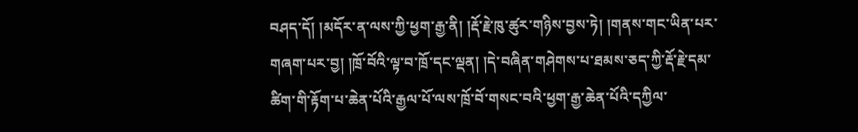བཤད་དོ། །མདོར་ན་ལས་ཀྱི་ཕྱག་རྒྱ་ནི། །རྡོ་རྗེ་ཁུ་ཚུར་གཉིས་བྱས་ཏེ། །གནས་གང་ཡིན་པར་གཞག་པར་བྱ། །ཁྲོ་བོའི་ལྟ་བ་ཁྲོ་དང་ལྡན། །དེ་བཞིན་གཤེགས་པ་ཐམས་ཅད་ཀྱི་རྡོ་རྗེ་དམ་ཚིག་གི་རྟོག་པ་ཆེན་པོའི་རྒྱལ་པོ་ལས་ཁྲོ་བོ་གསང་བའི་ཕྱག་རྒྱ་ཆེན་པོའི་དཀྱིལ་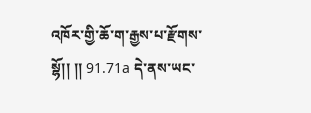འཁོར་གྱི་ཆོ་ག་རྒྱས་པ་རྫོགས་སྷོ།། །། 91.71a དེ་ནས་ཡང་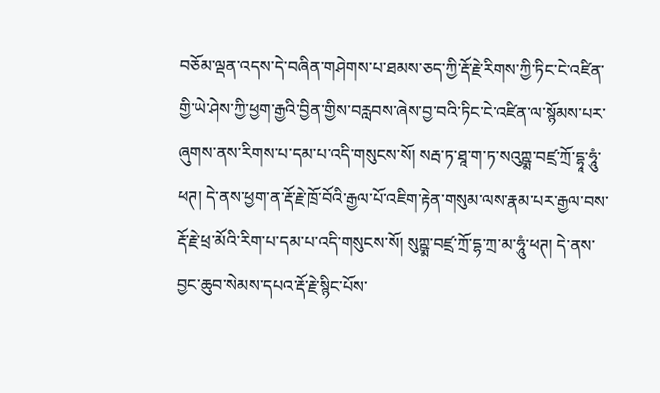བཅོམ་ལྡན་འདས་དེ་བཞིན་གཤེགས་པ་ཐམས་ཅད་ཀྱི་རྡོ་རྗེ་རིགས་ཀྱི་ཏིང་ངེ་འཛིན་གྱི་ཡེ་ཤེས་ཀྱི་ཕྱག་རྒྱའི་བྱིན་གྱིས་བརླབས་ཞེས་བྱ་བའི་ཏིང་ངེ་འཛིན་ལ་སྙོམས་པར་ཞུགས་ནས་རིགས་པ་དམ་པ་འདི་གསུངས་སོ། སརྦ་ཏ་ཐཱ་ག་ཏ་སའུཀྵྨ་བཛྲ་ཀྲོ་དྷཱ་ཧཱུཾ་ཕཊ། དེ་ནས་ཕྱག་ན་རྡོ་རྗེ་ཁྲོ་བོའི་རྒྱལ་པོ་འཇིག་རྟེན་གསུམ་ལས་རྣམ་པར་རྒྱལ་བས་རྡོ་རྗེ་ཕྲ་མོའི་རིག་པ་དམ་པ་འདི་གསུངས་སོ། སུཀྵྨ་བཛྲ་ཀྲོ་དྷ་ཀྲ་མ་ཧཱུཾ་ཕཊ། དེ་ནས་བྱང་ཆུབ་སེམས་དཔའ་རྡོ་རྗེ་སྙིང་པོས་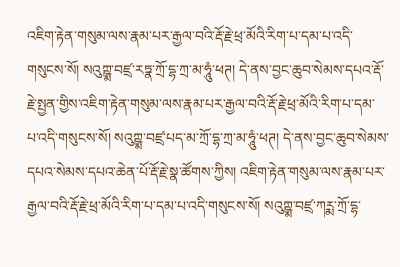འཇིག་རྟེན་གསུམ་ལས་རྣམ་པར་རྒྱལ་བའི་རྡོ་རྗེ་ཕྲ་མོའི་རིག་པ་དམ་པ་འདི་གསུངས་སོ། སའུཀྵྨ་བཛྲ་རཏྣ་ཀྲོ་དྷ་ཀྲ་མ་ཧཱུཾ་ཕཊ། དེ་ནས་བྱང་ཆུབ་སེམས་དཔའ་རྡོ་རྗེ་སྤྱན་གྱིས་འཇིག་རྟེན་གསུམ་ལས་རྣམ་པར་རྒྱལ་བའི་རྡོ་རྗེ་ཕྲ་མོའི་རིག་པ་དམ་པ་འདི་གསུངས་སོ། སའུཀྵྨ་བཛྲ་པད་མ་ཀྲོ་དྷ་ཀྲ་མ་ཧཱུཾ་ཕཊ། དེ་ནས་བྱང་ཆུབ་སེམས་དཔའ་སེམས་དཔའ་ཆེན་པོ་རྡོ་རྗེ་སྣ་ཚོགས་ཀྱིས། འཇིག་རྟེན་གསུམ་ལས་རྣམ་པར་རྒྱལ་བའི་རྡོ་རྗེ་ཕྲ་མོའི་རིག་པ་དམ་པ་འདི་གསུངས་སོ། སའུཀྵྨ་བཛྲ་ཀཪྨ་ཀྲོ་དྷ་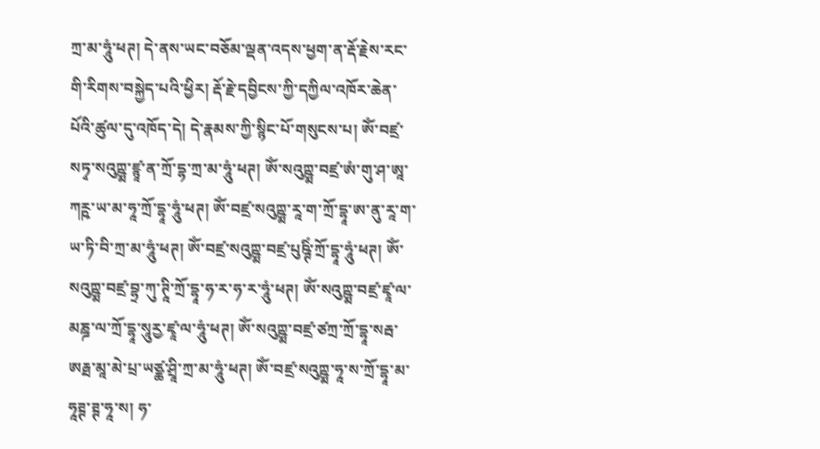ཀྲ་མ་ཧཱུཾ་ཕཊ། དེ་ནས་ཡང་བཅོམ་ལྡན་འདས་ཕྱག་ན་རྡོ་རྗེས་རང་གི་རིགས་བསྐྱེད་པའི་ཕྱིར། རྡོ་རྗེ་དབྱིངས་ཀྱི་དཀྱིལ་འཁོར་ཆེན་པོའི་ཚུལ་དུ་འཁོད་དེ། དེ་རྣམས་ཀྱི་སྙིང་པོ་གསུངས་པ། ཨོཾ་བཛྲ་སཏྭ་སའུཀྵྨ་ཛྙཱ་ན་ཀྲོ་དྷ་ཀྲ་མ་ཧཱུཾ་ཕཊ། ཨོཾ་སའུཀྵྨ་བཛྲ་ཨཾ་གུ་ཤ་ཨཱ་ཀཪྵ་ཡ་མ་ཧཱ་ཀྲོ་དྷཱ་ཧཱུཾ་ཕཊ། ཨོཾ་བཛྲ་སའུཀྵྨ་རཱ་ག་ཀྲོ་དྷཱ་ཨ་ནུ་རཱ་ག་ཡ་ཏི་བི་ཀྲ་མ་ཧཱུཾ་ཕཊ། ཨོཾ་བཛྲ་སའུཀྵྨ་བཛྲ་པུཥྚིཾ་ཀྲོ་དྷཱ་ཧཱུཾ་ཕཊ། ཨོཾ་སའུཀྵྨ་བཛྲ་བྷྲ་ཀུ་ཊཱི་ཀྲོ་དྷཱ་ཧ་ར་ཧ་ར་ཧཱུཾ་ཕཊ། ཨོཾ་སའུཀྵྨ་བཛྲ་ཛྭཱ་ལ་མཎྜ་ལ་ཀྲོ་དྷཱ་སཱུརྱ་ཛྭཱ་ལ་ཧཱུཾ་ཕཊ། ཨོཾ་སའུཀྵྨ་བཛྲ་ཙཀྲ་ཀྲོ་དྷཱ་སརྦ་ཨརྠ་མཱ་མེ་པྲ་ཡཙྪ་ཤྲཱི་ཀྲ་མ་ཧཱུཾ་ཕཊ། ཨོཾ་བཛྲ་སའུཀྵྨ་ཧཱ་ས་ཀྲོ་དྷཱ་མ་ཧཱཊྚ་ཊྚ་ཧཱ་ས། ཧ་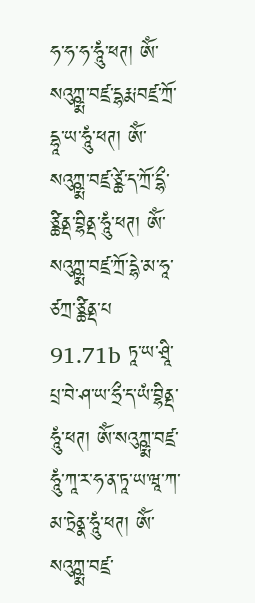ཧ་ཧ་ཧ་ཧཱུཾ་ཕཊ། ཨོཾ་སའུཀྵྨ་བཛྲ་དྷརྨ་བཛྲ་ཀྲོ་དྷཱ་ཡ་ཧཱུཾ་ཕཊ། ཨོཾ་སའུཀྵྨ་བཛྲ་ཙྪེ་ད་ཀྲོ་དྷྀ་ཙྪིནྡ་བྷིནྡ་ཧཱུཾ་ཕཊ། ཨོཾ་སའུཀྵྨ་བཛྲ་ཀྲོ་དྷེ་མ་ཧཱ་ཙཀྲ་ཙྪིནྡ་པ 91.71b ཏཱ་ཡ་ཤྲཱི་པྲ་བེ་ཤ་ཡ་ཧྲྀ་ད་ཡཾ་བྷིནྡ་ཧཱུཾ་ཕཊ། ཨོཾ་སའུཀྵྨ་བཛྲ་ཧཱུཾ་ཀཱ་ར་ཧ་ན་ཏཱ་ཡ་ཝཱ་ཀ་མ་ཏྲེནྣ་ཧཱུཾ་ཕཊ། ཨོཾ་སའུཀྵྨ་བཛྲ་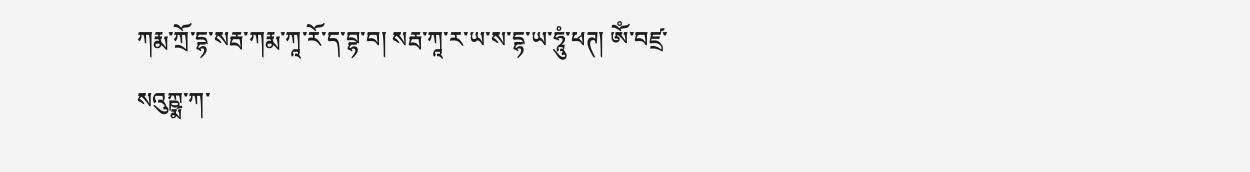ཀརྨ་ཀྲོ་དྷ་སརྦ་ཀརྨ་ཀཱ་རོ་ད་བྷ་བ། སརྦ་ཀཱ་ར་ཡ་ས་དྷ་ཡ་ཧཱུཾ་ཕཊ། ཨོཾ་བཛྲ་སའུཀྵྨ་ཀ་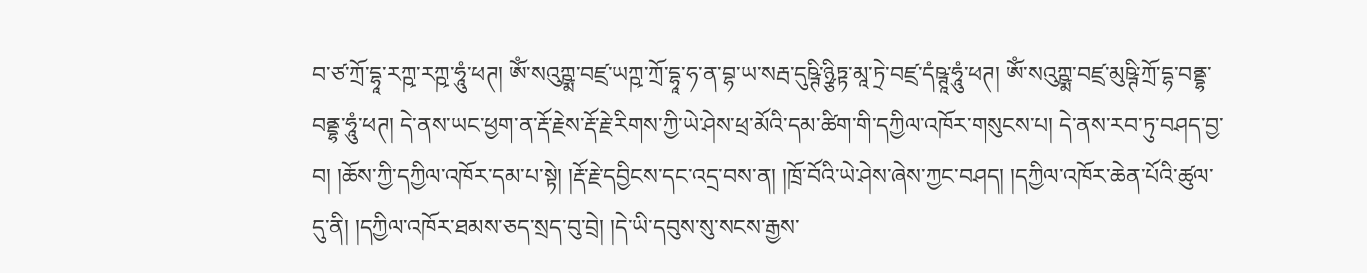བ་ཙ་ཀྲོ་དྷཱ་རཀྵ་རཀྵ་ཧཱུཾ་ཕཊ། ཨོཾ་སའུཀྵྨ་བཛྲ་ཡཀྵ་ཀྲོ་དྷཱ་ཧ་ན་བྷ་ཡ་སརྦ་དུཥྚི་ཉྩིཏྟ་མཱ་ཏྲེ་བཛྲ་དཾཥྚཱ་ཧཱུཾ་ཕཊ། ཨོཾ་སའུཀྵྨ་བཛྲ་མུཥྚི་ཀྲོ་དྷ་བནྡྷ་བནྡྷ་ཧཱུཾ་ཕཊ། དེ་ནས་ཡང་ཕྱག་ན་རྡོ་རྗེས་རྡོ་རྗེ་རིགས་ཀྱི་ཡེ་ཤེས་ཕྲ་མོའི་དམ་ཚིག་གི་དཀྱིལ་འཁོར་གསུངས་པ། དེ་ནས་རབ་ཏུ་བཤད་བྱ་བ། །ཆོས་ཀྱི་དཀྱིལ་འཁོར་དམ་པ་སྟེ། །རྡོ་རྗེ་དབྱིངས་དང་འདྲ་བས་ན། །ཁྲོ་བོའི་ཡེ་ཤེས་ཞེས་ཀྱང་བཤད། །དཀྱིལ་འཁོར་ཆེན་པོའི་ཚུལ་དུ་ནི། །དཀྱིལ་འཁོར་ཐམས་ཅད་སྲད་བུ་བྲེ། །དེ་ཡི་དབུས་སུ་སངས་རྒྱས་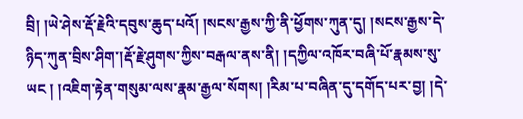བྲི། །ཡེ་ཤེས་རྡོ་རྗེའི་དབུས་ཆུད་པའོ། །སངས་རྒྱས་ཀྱི་ནི་ཕྱོགས་ཀུན་དུ། །སངས་རྒྱས་དེ་ཉིད་ཀུན་བྲིས་ཤིག་།རྡོ་རྗེ་ཤུགས་ཀྱིས་བརྒལ་ནས་ནི། །དཀྱིལ་འཁོར་བཞི་པོ་རྣམས་སུ་ཡང ། །འཇིག་རྟེན་གསུམ་ལས་རྣམ་རྒྱལ་སོགས། །རིམ་པ་བཞིན་དུ་དགོད་པར་བྱ། །དེ་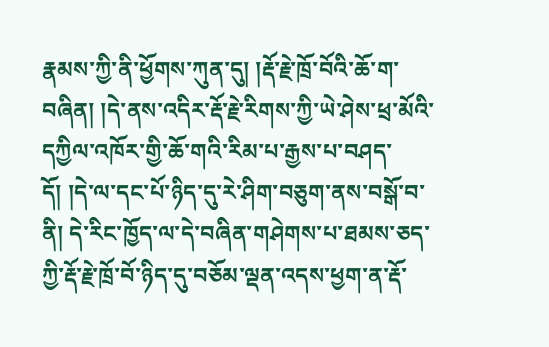རྣམས་ཀྱི་ནི་ཕྱོགས་ཀུན་དུ། །རྡོ་རྗེ་ཁྲོ་བོའི་ཆོ་ག་བཞིན། །དེ་ནས་འདིར་རྡོ་རྗེ་རིགས་ཀྱི་ཡེ་ཤེས་ཕྲ་མོའི་དཀྱིལ་འཁོར་གྱི་ཆོ་གའི་རིམ་པ་རྒྱས་པ་བཤད་དོ། །དེ་ལ་དང་པོ་ཉིད་དུ་རེ་ཤིག་བཅུག་ནས་བསྒོ་བ་ནི། དེ་རིང་ཁྱོད་ལ་དེ་བཞིན་གཤེགས་པ་ཐམས་ཅད་ཀྱི་རྡོ་རྗེ་ཁྲོ་བོ་ཉིད་དུ་བཅོམ་ལྡན་འདས་ཕྱག་ན་རྡོ་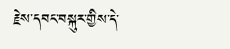རྗེས་དབང་བསྐུར་གྱིས་དེ་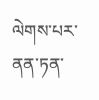ལེགས་པར་ནན་ཏན་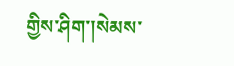གྱིས་ཤིག་།སེམས་